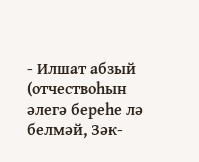- Илшат абзый (отчествоһын әлегә береһе лә белмәй, Зәк-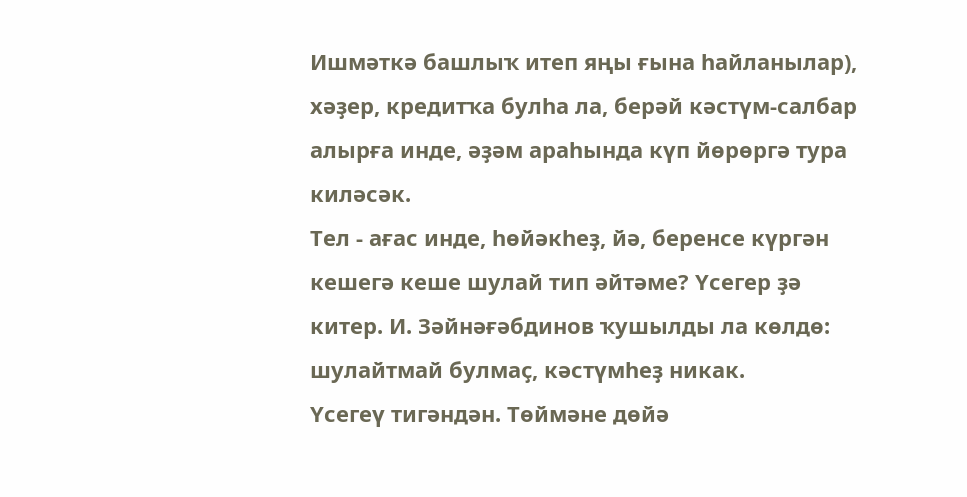Ишмәткә башлыҡ итеп яңы ғына һайланылар), хәҙер, кредитҡа булһа ла, берәй кәстүм-салбар алырға инде, әҙәм араһында күп йөрөргә тура киләсәк.
Тел - ағас инде, һөйәкһеҙ, йә, беренсе күргән кешегә кеше шулай тип әйтәме? Үсегер ҙә китер. И. Зәйнәғәбдинов ҡушылды ла көлдө: шулайтмай булмаҫ, кәстүмһеҙ никак.
Үсегеү тигәндән. Төймәне дөйә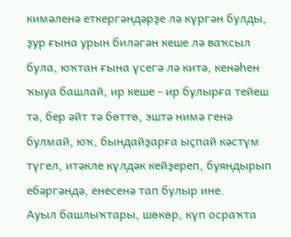кимәленә еткергәндәрҙе лә күргән булды, ҙур ғына урын биләгән кеше лә ваҡсыл була, юҡтан ғына үсегә лә китә, кенәһен ҡыуа башлай, ир кеше - ир булырға тейеш тә, бер әйт тә бөттө, эштә нимә генә булмай, юҡ, бындайҙарға ыҫпай кәстүм түгел, итәкле күлдәк кейҙереп, буяндырып ебәргәндә, енесенә тап булыр ине.
Ауыл башлыҡтары, шөкөр, күп осраҡта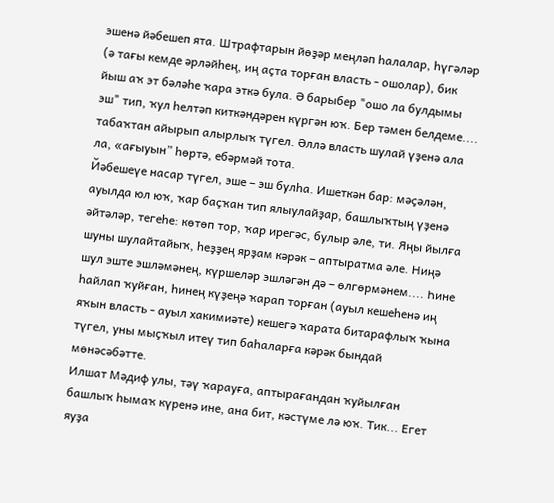эшенә йәбешеп ята. Штрафтарын йөҙәр меңләп һалалар, һүгәләр (ә тағы кемде әрләйһең, иң аҫта торған власть - ошолар), бик йыш аҡ эт бәләһе ҡара эткә була. Ә барыбер "ошо ла булдымы эш" тип, ҡул һелтәп киткәндәрен күргән юҡ. Бер тәмен белдеме.... табаҡтан айырып алырлыҡ түгел. Әллә власть шулай үҙенә ала ла, «ағыуын” һөртә, ебәрмәй тота.
Йәбешеүе насар түгел, эше – эш булһа. Ишеткән бар: мәҫәлән, ауылда юл юҡ, ҡар баҫҡан тип ялыулайҙар, башлыҡтың үҙенә әйтәләр, тегеһе: көтөп тор, ҡар ирегәс, булыр әле, ти. Яңы йылға шуны шулайтайыҡ, һеҙҙең ярҙам кәрәк – аптыратма әле. Ниңә шул эште эшләмәнең, күршеләр эшләгән дә – өлгөрмәнем.... Һине һайлап ҡуйған, һинең күҙеңә ҡарап торған (ауыл кешеһенә иң яҡын власть - ауыл хакимиәте) кешегә ҡарата битарафлыҡ ҡына түгел, уны мыҫҡыл итеү тип баһаларға кәрәк бындай мөнәсәбәтте.
Илшат Мәдиф улы, тәү ҡарауға, аптырағандан ҡуйылған башлыҡ һымаҡ күренә ине, ана бит, кәстүме лә юҡ. Тик... Егет яуҙа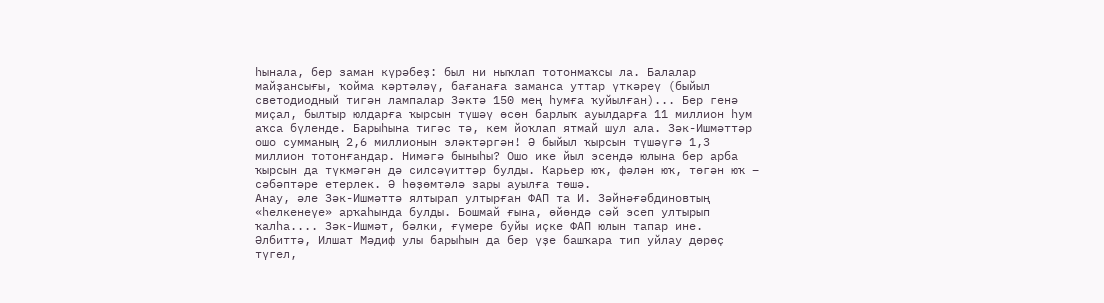һынала, бер заман күрәбеҙ: был ни ныҡлап тотонмаҡсы ла. Балалар майҙансығы, ҡойма кәртәләү, бағанаға заманса уттар үткәреү (быйыл светодиодный тигән лампалар Зәктә 150 мең һумға ҡуйылған)... Бер генә миҫал, былтыр юлдарға ҡырсын түшәү өсөн барлыҡ ауылдарға 11 миллион һум аҡса бүленде. Барыһына тигәс тә, кем йоҡлап ятмай шул ала. Зәк-Ишмәттәр ошо сумманың 2,6 миллионын эләктәргән! Ә быйыл ҡырсын түшәүгә 1,3 миллион тотонғандар. Нимәгә быныһы? Ошо ике йыл эсендә юлына бер арба ҡырсын да түкмәгән дә силсәүиттәр булды. Карьер юҡ, фәлән юҡ, төгән юҡ – сәбәптәре етерлек. Ә һөҙөмтәлә зары ауылға төшә.
Анау, әле Зәк-Ишмәттә ялтырап ултырған ФАП та И. Зәйнәғәбдиновтың «һелкенеүе» арҡаһында булды. Бошмай ғына, өйөндә сәй эсеп ултырып ҡалһа.... Зәк-Ишмәт, бәлки, ғүмере буйы иҫке ФАП юлын тапар ине.
Әлбиттә, Илшат Мәдиф улы барыһын да бер үҙе башҡара тип уйлау дөрөҫ түгел,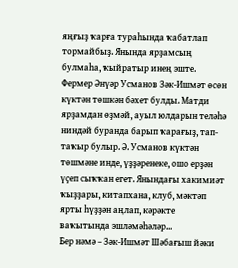яңғыҙ ҡарға тураһында ҡабатлап тормайбыҙ. Янында ярҙамсың булмаһа, ҡыйратыр инең эште. Фермер Әнүәр Усманов Зәк-Ишмәт өсөн күктән төшкән бәхет булды. Матди ярҙамдан өҙмәй, ауыл юлдарын теләһә ниндәй буранда барып ҡарағыҙ, тап-таҡыр булыр. Ә. Усманов күктән төшмәне инде, үҙҙәренеке, ошо ерҙән үҫеп сыҡҡан егет. Янындағы хакимиәт ҡыҙҙары, китапхана, клуб, мәктәп ярты һүҙҙән аңлап, кәрәкте ваҡытында эшләмәһәләр...
Бер нәмә – Зәк-Ишмәт Шәбағыш йәки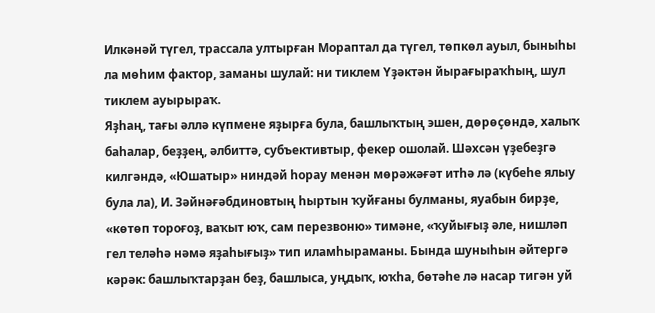Илкәнәй түгел, трассала ултырған Мораптал да түгел, төпкөл ауыл, быныһы ла мөһим фактор, заманы шулай: ни тиклем Үҙәктән йырағыраҡһың, шул тиклем ауырыраҡ.
Яҙһаң, тағы әллә күпмене яҙырға була, башлыҡтың эшен, дөрөҫөндә, халыҡ баһалар, беҙҙең, әлбиттә, субъективтыр, фекер ошолай. Шәхсән үҙебеҙгә килгәндә, «Юшатыр» ниндәй һорау менән мөрәжәғәт итһә лә (күбеһе ялыу була ла), И. Зәйнәғәбдиновтың һыртын ҡуйғаны булманы, яуабын бирҙе, «көтөп тороғоҙ, ваҡыт юҡ, сам перезвоню» тимәне, «ҡуйығыҙ әле, нишләп гел теләһә нәмә яҙаһығыҙ» тип иламһыраманы. Бында шуныһын әйтергә кәрәк: башлыҡтарҙан беҙ, башлыса, уңдыҡ, юҡһа, бөтәһе лә насар тигән уй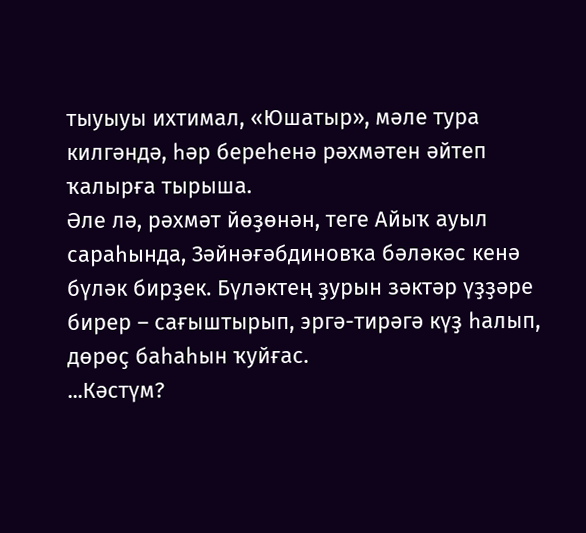тыуыуы ихтимал, «Юшатыр», мәле тура килгәндә, һәр береһенә рәхмәтен әйтеп ҡалырға тырыша.
Әле лә, рәхмәт йөҙөнән, теге Айыҡ ауыл сараһында, Зәйнәғәбдиновҡа бәләкәс кенә бүләк бирҙек. Бүләктең ҙурын зәктәр үҙҙәре бирер – сағыштырып, эргә-тирәгә күҙ һалып, дөрөҫ баһаһын ҡуйғас.
...Кәстүм?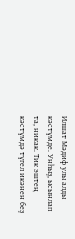Илшат Мәдиф улы алды кәстүмде. Унһыҙ, ысынлап та, никак. Тик эштең кәстүмдә түгел икәнен беҙ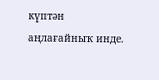күптән аңлағайныҡ инде.